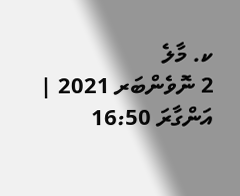ކ. މާލެ
2 ނޮވެންބަރ 2021 | އަންގާރަ 16:50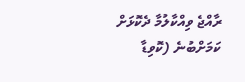ރާއްޖެ ވިއްކާލުމާ ދެކޮޅަށް ކަމަށްބުނެ (ކޮވިޑާ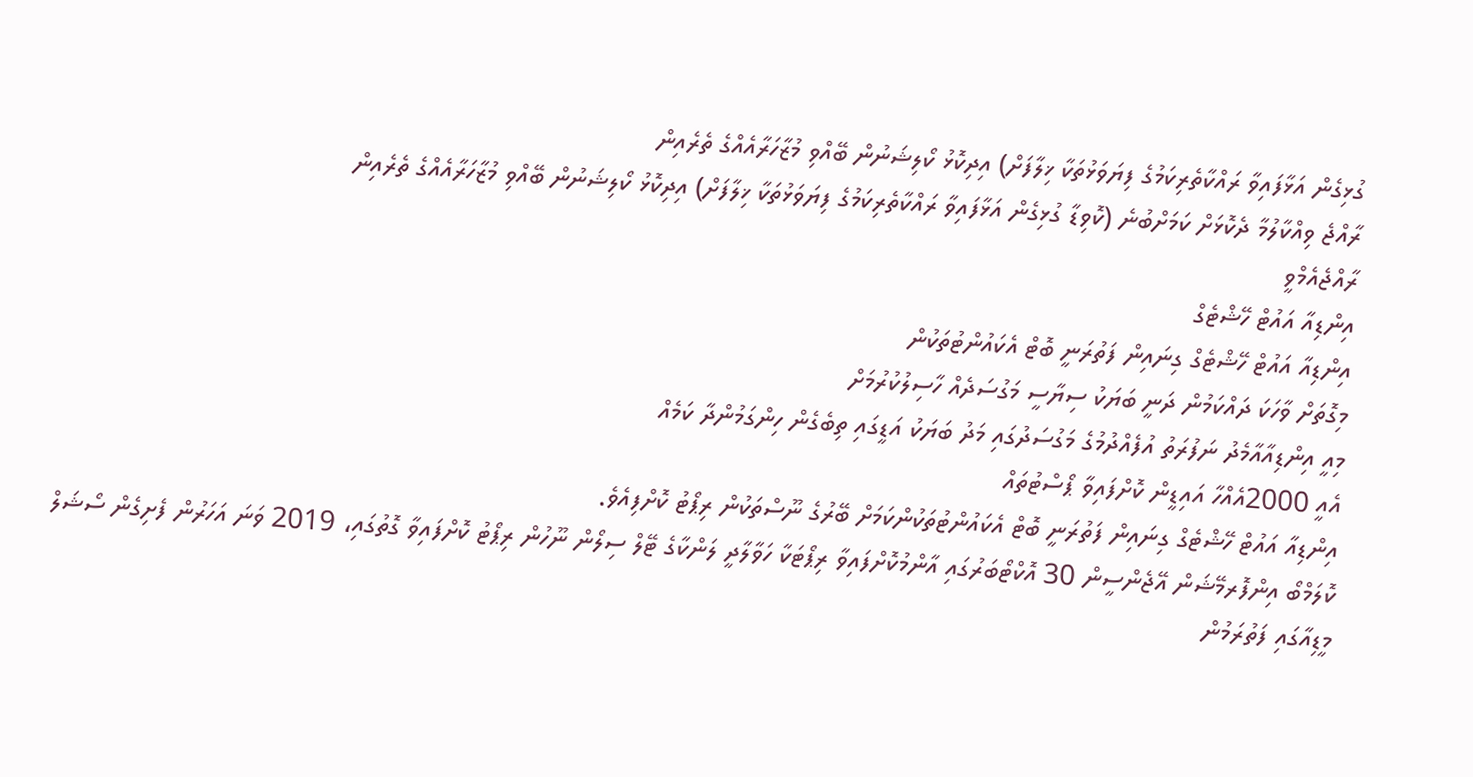ގުޅިގެން އަޅާފައިވާ ރައްކާތެރިކަމުގެ ފިޔަވަޅުތަކާ ޚިލާފަށް) އިދިކޮޅު ކޯލިޝަނުން ބޭއްވި މުޒާހަރާއެއްގެ ތެރެއިން
ރާއްޖެ ވިއްކާލުމާ ދެކޮޅަށް ކަމަށްބުނެ (ކޮވިޑާ ގުޅިގެން އަޅާފައިވާ ރައްކާތެރިކަމުގެ ފިޔަވަޅުތަކާ ޚިލާފަށް) އިދިކޮޅު ކޯލިޝަނުން ބޭއްވި މުޒާހަރާއެއްގެ ތެރެއިން
ރާއްޖެއެމްވީ
އިންޑިއާ އައުޓް ހޭޝްޓެގް
އިންޑިއާ އައުޓް ހޭޝްޓެގް ގިނައިން ފަތުރަނީ ބޮޓް އެކައުންޓުތަކުން
މިގޮތަށް ވާހަކަ ދައްކަމުން ދަނީ ބަޔަކު ސިޔާސީ މަގުސަދެއް ހާސިލުކުރުމަށް
މިއީ އިންޑިއާއާމެދު ނަފުރަތު އުފެއްދުމުގެ މަގުސަދުގައި މަދު ބަޔަކު އަޑީގައި ތިބެގެން ހިންގަމުންދާ ކަމެއް
އެއީ 2000އެއްހާ އައިޑީން ކޮށްފައިވާ ޕޯސްޓުތައް
އިންޑިއާ އައުޓް ހޭޝްޓެގް ގިނައިން ފަތުރަނީ ބޮޓް އެކައުންޓުތަކުންކަމަށް ބޭރުގެ ނޫސްތަކުން ރިޕޯޓު ކޮށްފިއެވެ.
ކޮލަމްބޯ އިންފޮރމޭޝަން އޭޖެންސީން 30 އޮކްޓޯބަރުގައި އާންމުކޮށްފައިވާ ރިޕޯޓަކާ ހަވާލާދީ ލަންކާގެ ޓޭލް ސިލޯން ނޫހުން ރިޕޯޓު ކޮށްފައިވާ ގޮތުގައި، 2019 ވަނަ އަހަރުން ފެށިގެން ސޯޝަލް މީޑިއާގައި ފަތުރަމުން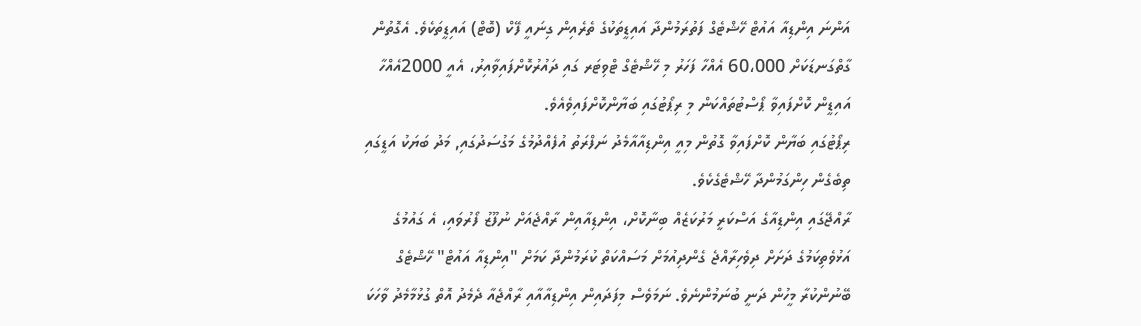އަންނަ އިންޑިއާ އައުޓް ހޭޝްޓެގް ފަތުރަމުންދާ އައިޑީތަކުގެ ތެރެއިން ގިނައީ ފޭކް (ބޮޓް) އައިޑީތަކެވެ. އެގޮތުން ގާތްގަނޑަކަށް 60،000 އެއްހާ ފަހަރު މި ހޭޝްޓެގް ޓްވިޓަރ ގައި ދައުރުކޮށްފައިވާއިރު، އެއީ 2000އެއްހާ އައިޑީން ކޮށްފައިވާ ޕޯސްޓުތައްކަން މި ރިޕޯޓުގައި ބަޔާންކޮށްފައިވެއެވެ.
ރިޕޯޓުގައި ބަޔާން ކޮށްފައިވާ ގޮތުން މިއީ އިންޑިއާއާމެދު ނަފްރަތު އުފެއްދުމުގެ މަގުސަދުގައި, މަދު ބަޔަކު އަޑީގައި ތިބެގެން ހިންގަމުންދާ ހޭޝްޓެގެކެވެ.
ރާއްޖޭގައި އިންޑިއާގެ އަސްކަރީ މަރުކަޒެއް ބިނާކޮށް، އިންޑިއާއިން ރާއްޖެއަށް ނުފޫޒު ފޯރުވައި، އެ ގައުމުގެ އަޅުވެތިކަމުގެ ދަށަށް ދިވެހިރާއްޖެ ގެންދިއުމަށް މަސައްކަތް ކުރަމުންދާ ކަމަށް "އިންޑިއާ އައުޓް" ހޭޝްޓެގް ބޭނުންކުރާ މީހުން ދަނީ ބުނަމުންނެވެ. ނަމަވެސް މިފަދައިން އިންޑިއާއާއި ރާއްޖެއާ ދެމެދު އޮތް ގުޅުމާމެދު ވާހަކަ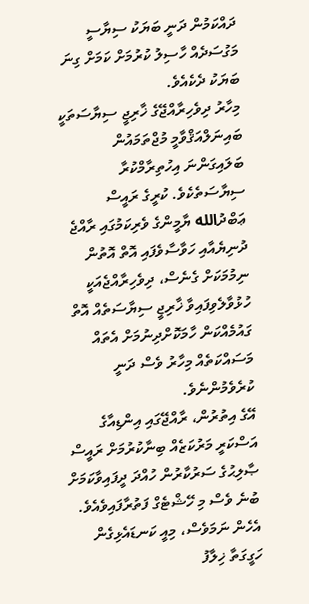ދައްކަމުން ދަނީ ބަޔަކު ސިޔާސީ މަގުސަދެއް ހާސިލު ކުރުމަށް ކަމަށް ގިނަ ބަޔަކު ދެކެއެވެ.
މިހާރު ދިވެހިރާއްޖޭގެ ޚާރިޖީ ސިޔާސަތަކީ ބައިނަލްއަޤްވާމީ މުޖްތަމައުން ބަލައިގަންނަ އިހުތިރާމްކުރާ ސިޔާސަތެކެވެ. ކުރީގެ ރައީސް ޢަބްދުالله ޔާމީންގެ ވެރިކަމުގައި ރާއްޖެ ދުނިޔެއާއި ހަވާސާވެފައި އޮތް އޮތުން ނިމުމަކަށް ގެނެސް، ދިވެހިރާއްޖެއަކީ ހުޅުވާލެވިފައިވާ ޚާރިޖީ ސިޔާސަތެއް އޮތް ގައުމެއްކަން ހާމަކޮށްދިނުމަށް އެތައް މަސައްކަތެއް މިހާރު ވެސް ދަނީ ކުރެވެމުންނެވެ.
އޭގެ އިތުރުން، ރާއްޖޭގައި އިންޑިއާގެ އަސްކަރީ މަރުކަޒެއް ބިނާކުރުމަށް ރައީސް ޞާލިޙުގެ ސަރުކާރުން ހުއްދަ ދީފައިވާކަމަށް ބުނެ ވެސް މި ހޭޝްޓެގް ފަތުރާފައިވެއެވެ. އެހެން ނަމަވެސް، މިއީ ކަނޑައެޅިގެން ހަގީގަތާ ޚިލާފު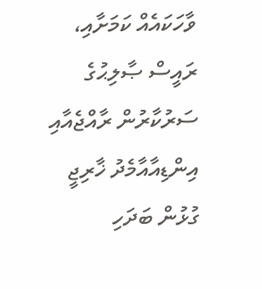ވާހަކައެއް ކަމަށާއި، ރައީސް ޞާލިޙުގެ ސަރުކާރުން ރާއްޖެއާއި އިންޑިއާއާމެދު ޚާރިޖީ ގުޅުން ބަދަހި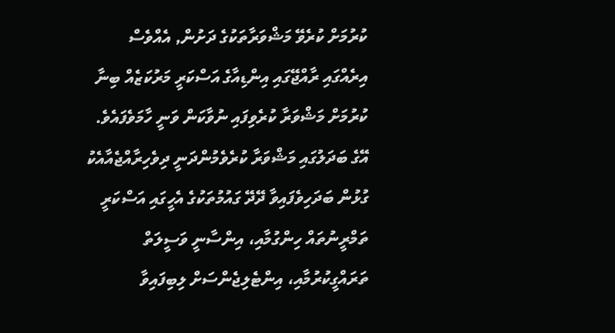ކުރުމަށް ކުރެވޭ މަޝްވަރާތަކުގެ ދަށުން, އެއްވެސް އިރެއްގައި ރާއްޖޭގައި އިންޑިއާގެ އަސްކަރީ މަރުކަޒެއް ބިނާ ކުރުމަށް މަޝްވަރާ ކުރެވިފައި ނުވާކަން ވަނީ ހާމަވެފައެވެ.
އޭގެ ބަދަލުގައި މަޝްވަރާ ކުރެވެމުންދަނީ ދިވެހިރާއްޖެއާއެކު ގުޅުން ބަދަހިވެފައިވާ ދޭދޭ ގައުމުތަކުގެ އެހީގައި އަސްކަރީ ތަމްރީނުތައް ހިންގުމާއި، އިންސާނީ ވަސީލަތް ތަރައްގީކުރުމާއި، އިންޓެލިޖެންސަށް ލިބިފައިވާ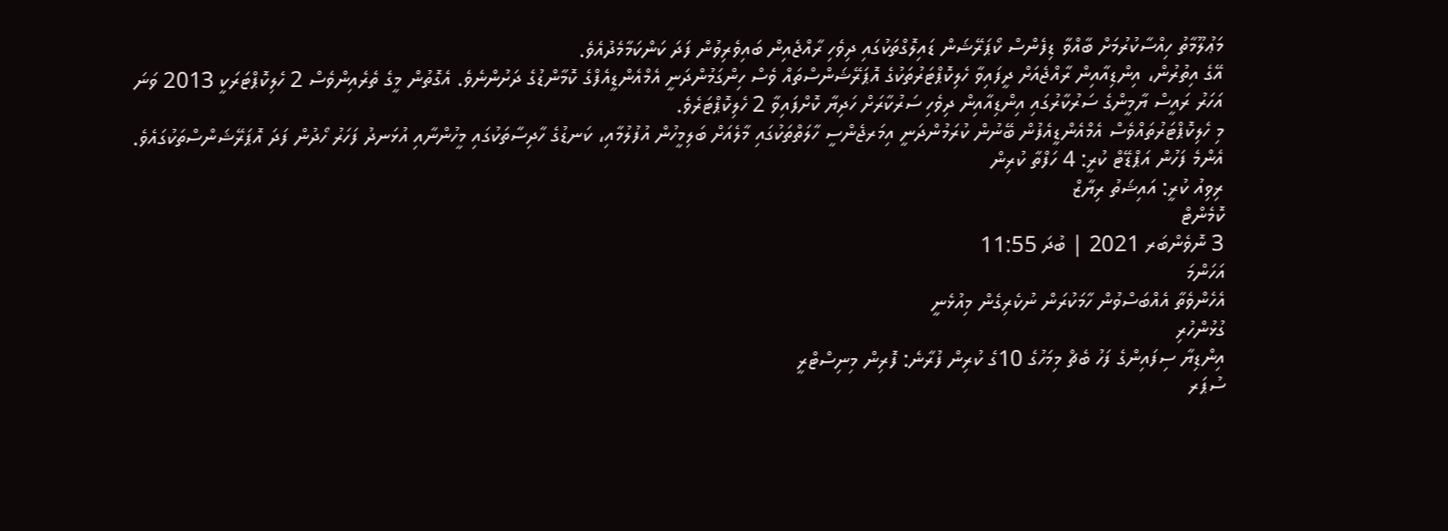މަޢުލޫމާތު ހިއްސާކުރުމަށް ބާއްވާ ޑިފެންސް ކޯޕަރޭޝަން ޑައިލޮގްތަކުގައި ދިވެހި ރާއްޖެއިން ބައިވެރިވުން ފަދަ ކަންކަމާމެދުއެވެ.
އޭގެ އިތުރުން، އިންޑިއާއިން ރާއްޖެއަށް ދީފައިވާ ހެލިކޮޕްޓަރުތަކުގެ އޮޕަރޭޝަންސްތައް ވެސް ހިންގަމުންދަނީ އެމްއެންޑީއެފްގެ ކޮމާންޑުގެ ދަށުންނެވެ. އެގޮތުން މީގެ ތެރެއިންވެސް 2 ހެލިކޮޕްޓަރަކީ 2013 ވަނަ އަހަރު ރައީސް ޔާމީންގެ ސަރުކާރުގައި އިންޑިއާއިން ދިވެހި ސަރުކާރަށް ހަދިޔާ ކޮށްފައިވާ 2 ހެލިކޮޕްޓަރެވެ.
މި ހެލިކޮޕްޓަރުތައްވެސް އެމްއެންޑީއެފުން ބޭނުން ކުރަމުންދަނީ އިމަރޖެންސީ ހާލަތްތަކުގައި މާލެއަށް ބަލިމީހުން އުފުލުމާއި، ކަނޑުގެ ހާދިސާތަކުގައި މީހުންނާއި އުޅަނދު ފަހަރު ހޯދުން ފަދަ އޮޕަރޭޝަންސްތަކުގައެވެ.
އެންމެ ފަހުން އަޕްޑޭޓް ކުރީ: 4 ހަފްތާ ކުރިން
ރިވިއު ކުރީ: އައިޝަތު ރިޔާޒް
ކޮމެންޓް
3 ނޮވެންބަރ 2021 | ބުދަ 11:55
އަހަންމަ
އެހެންވެތާ އެއްބަސްވުން ހާމަކުރަން ނުކެރިގެން މިއުޅެނީ
ގުޅުންހުރި
އިންޑިޔާ ސިފައިންގެ ފަހު ބެޗް މިމަހުގެ 10ގެ ކުރިން ފުރާނެ: ފޮރިން މިނިސްޓްރީ
ސުޕަރ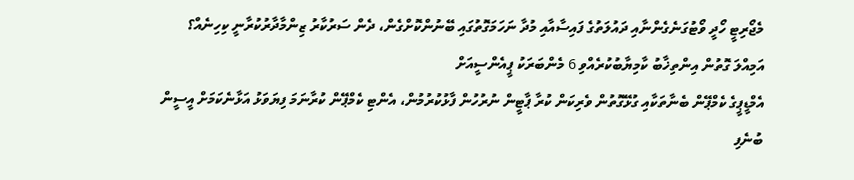މެޖޯރިޓީ ހޯދީ ވޯޓުގަނެގެންނާއި ދައުލަތުގެ ފައިސާއާއި މުދާ ނަހަމަގޮތުގައި ބޭނުންކޮށްގެން، ދެން ސަރުކާރު ޒިންމާދާރުކުރާނީ ކިހިނެއް؟
އަމިއްލަ ގޮތުން އިންތިޚާބު ކާމިޔާބުކުރެއްވި 6 މެންބަރަކު ޕީއެންސީއަށް
އެމްޑީޕީގެ ކެމްޕޭން ބެނާތަކާއި ގުޅޭގޮތުން ވެރިކަން ކުރާ ޕާޓީން ނުރުހުން ފާޅުކުރުމުން، އެންޓި ކެމްޕޭން ކުރާނަމަ ފިޔަވަޅު އަޅާނެކަމަށް އީސީން ބުނެފި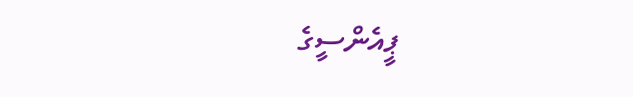ޕީއެންސީގެ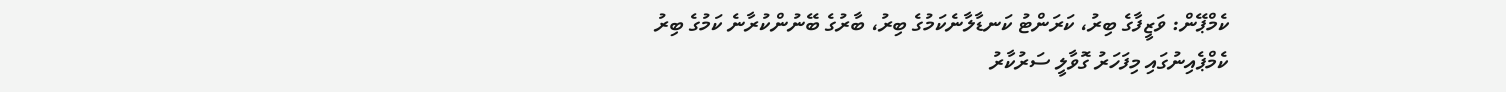ކެމްޕޭން: ވަޒީފާގެ ބިރު، ކަރަންޓު ކަނޑާލާނެކަމުގެ ބިރު، ބާރުގެ ބޭނުންކުރާނެ ކަމުގެ ބިރު
ކެމްޕެއިނުގައި މިފަހަރު ގޮވާލީ ސަރުކާރު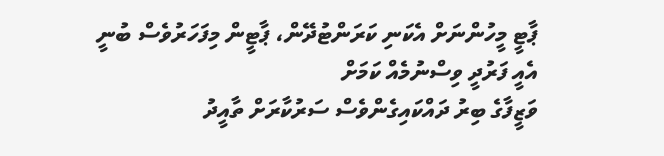ޕާޓީ މީހުންނަށް އެކަނި ކަރަންޓުދޭން، ޕާޓީން މިފަހަރުވެސް ބުނީ އެއީ ފަރުދީ ވިސްނުމެއް ކަމަށް
ވަޒީފާގެ ބިރު ދައްކައިގެންވެސް ސަރުކާރަށް ތާއީދު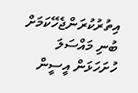އިތުރުކުރަންޖެހޭކަމަށް ބުނި މައްސަލަ ހުށަހަޅަން އީސީން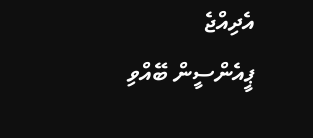އެދިއްޖެ
ޕީއެންސީން ބޭއްވި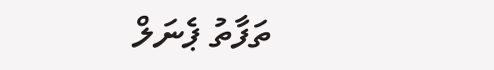ތަފާތު ޕެނަލް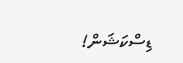ޑިސްކަޝަން!